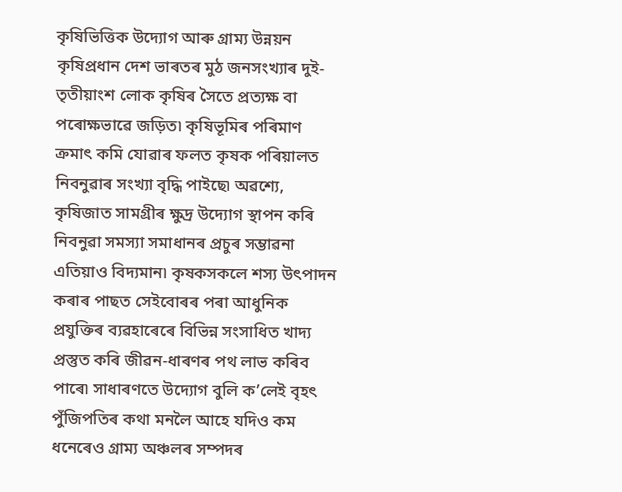কৃষিভিত্তিক উদ্যোগ আৰু গ্ৰাম্য উন্নয়ন
কৃষিপ্ৰধান দেশ ভাৰতৰ মুঠ জনসংখ্যাৰ দুই-তৃতীয়াংশ লোক কৃষিৰ সৈতে প্ৰত্যক্ষ বা পৰোক্ষভাৱে জড়িত৷ কৃষিভূমিৰ পৰিমাণ ক্ৰমাৎ কমি যোৱাৰ ফলত কৃষক পৰিয়ালত নিবনুৱাৰ সংখ্যা বৃদ্ধি পাইছে৷ অৱশ্যে, কৃষিজাত সামগ্ৰীৰ ক্ষুদ্ৰ উদ্যোগ স্থাপন কৰি নিবনুৱা সমস্যা সমাধানৰ প্ৰচুৰ সম্ভাৱনা এতিয়াও বিদ্যমান৷ কৃষকসকলে শস্য উৎপাদন কৰাৰ পাছত সেইবোৰৰ পৰা আধুনিক প্ৰযুক্তিৰ ব্যৱহাৰেৰে বিভিন্ন সংসাধিত খাদ্য প্ৰস্তুত কৰি জীৱন-ধাৰণৰ পথ লাভ কৰিব পাৰে৷ সাধাৰণতে উদ্যোগ বুলি ক’লেই বৃহৎ পুঁজিপতিৰ কথা মনলৈ আহে যদিও কম ধনেৰেও গ্ৰাম্য অঞ্চলৰ সম্পদৰ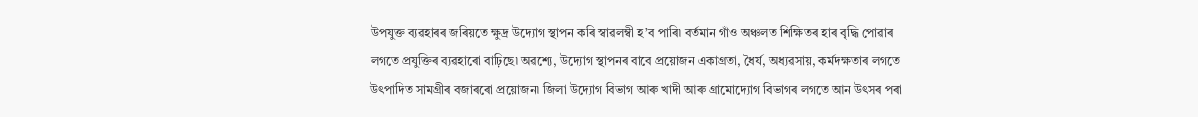উপযুক্ত ব্যৱহাৰৰ জৰিয়তে ক্ষুদ্ৰ উদ্যোগ স্থাপন কৰি স্বাৱলম্বী হ’ব পাৰি৷ বৰ্তমান গাঁও অঞ্চলত শিক্ষিতৰ হাৰ বৃদ্ধি পোৱাৰ লগতে প্ৰযুক্তিৰ ব্যৱহাৰো বাঢ়িছে৷ অৱশ্যে, উদ্যোগ স্থাপনৰ বাবে প্ৰয়োজন একাগ্ৰতা, ধৈৰ্য, অধ্যৱসায়, কৰ্মদক্ষতাৰ লগতে উৎপাদিত সামগ্ৰীৰ বজাৰৰো প্ৰয়োজন৷ জিলা উদ্যোগ বিভাগ আৰু খাদী আৰু গ্ৰামোদ্যোগ বিভাগৰ লগতে আন উৎসৰ পৰা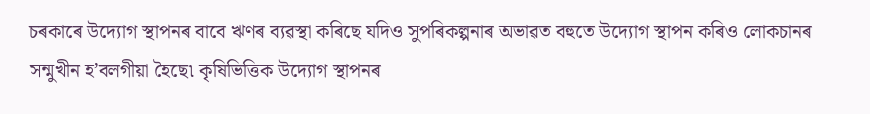চৰকাৰে উদ্যোগ স্থাপনৰ বাবে ঋণৰ ব্যৱস্থা কৰিছে যদিও সুপৰিকল্পনাৰ অভাৱত বহুতে উদ্যোগ স্থাপন কৰিও লোকচানৰ সন্মুখীন হ’বলগীয়া হৈছে৷ কৃষিভিত্তিক উদ্যোগ স্থাপনৰ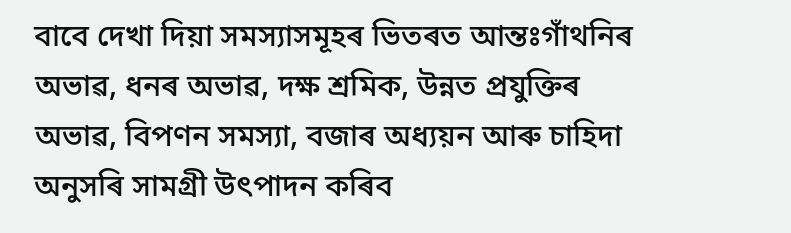বাবে দেখা দিয়া সমস্যাসমূহৰ ভিতৰত আন্তঃগাঁথনিৰ অভাৱ, ধনৰ অভাৱ, দক্ষ শ্ৰমিক, উন্নত প্ৰযুক্তিৰ অভাৱ, বিপণন সমস্যা, বজাৰ অধ্যয়ন আৰু চাহিদা অনুসৰি সামগ্ৰী উৎপাদন কৰিব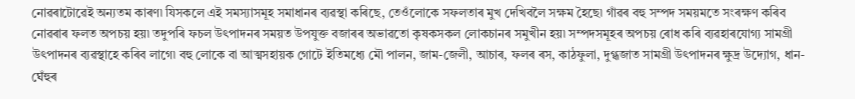নোৱৰাটোৱেই অন্যতম কাৰণ৷ যিসকলে এই সমস্যাসমূহ সমাধানৰ ব্যৱস্থা কৰিছে, তেওঁলোকে সফলতাৰ মুখ দেখিবলৈ সক্ষম হৈছে৷ গাঁৱৰ বহু সম্পদ সময়মতে সংৰক্ষণ কৰিব নোৱৰাৰ ফলত অপচয় হয়৷ তদুপৰি ফচল উৎপাদনৰ সময়ত উপযুক্ত বজাৰৰ অভাৱতো কৃষকসকল লোকচানৰ সমুখীন হয়৷ সম্পদসমূহৰ অপচয় ৰোধ কৰি ব্যৱহাৰযোগ্য সামগ্ৰী উৎপাদনৰ ব্যৱস্থাহে কৰিব লাগে৷ বহু লোকে বা আত্মসহায়ক গোটে ইতিমধ্যে মৌ পালন, জাম-জেলী, আচাৰ, ফলৰ ৰস, কাঠফুলা, দুগ্ধজাত সামগ্ৰী উৎপাদনৰ ক্ষুদ্ৰ উদ্যোগ, ধান-ঘেঁহুৰ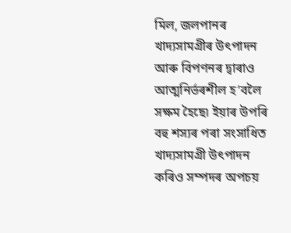মিল, জলপানৰ খাদ্যসামগ্ৰীৰ উৎপাদন আৰু বিপণনৰ দ্বাৰাও আত্মনিৰ্ভৰশীল হ’বলৈ সক্ষম হৈছে৷ ইয়াৰ উপৰি বহু শস্যৰ পৰা সংসাধিত খাদ্যসামগ্ৰী উৎপাদন কৰিও সম্পদৰ অপচয়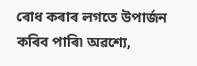ৰোধ কৰাৰ লগতে উপাৰ্জন কৰিব পাৰি৷ অৱশ্যে,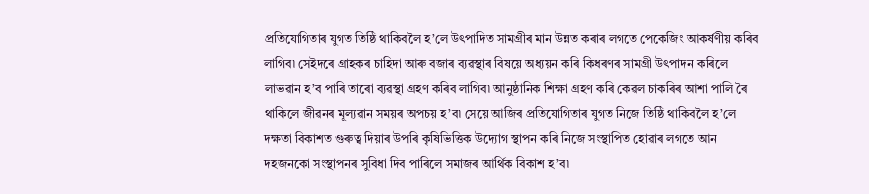প্ৰতিযোগিতাৰ যুগত তিষ্ঠি থাকিবলৈ হ’লে উৎপাদিত সামগ্ৰীৰ মান উন্নত কৰাৰ লগতে পেকেজিং আকৰ্ষণীয় কৰিব লাগিব৷ সেইদৰে গ্ৰাহকৰ চাহিদা আৰু বজাৰ ব্যৱস্থাৰ বিষয়ে অধ্যয়ন কৰি কিধৰণৰ সামগ্ৰী উৎপাদন কৰিলে লাভৱান হ’ব পাৰি তাৰো ব্যৱস্থা গ্ৰহণ কৰিব লাগিব৷ আনুষ্ঠানিক শিক্ষা গ্ৰহণ কৰি কেৱল চাকৰিৰ আশা পালি ৰৈ থাকিলে জীৱনৰ মূল্যৱান সময়ৰ অপচয় হ’ব৷ সেয়ে আজিৰ প্ৰতিযোগিতাৰ যুগত নিজে তিষ্ঠি থাকিবলৈ হ’লে দক্ষতা বিকাশত গুৰুত্ব দিয়াৰ উপৰি কৃষিভিত্তিক উদ্যোগ স্থাপন কৰি নিজে সংস্থাপিত হোৱাৰ লগতে আন দহজনকো সংস্থাপনৰ সুবিধা দিব পাৰিলে সমাজৰ আৰ্থিক বিকাশ হ’ব৷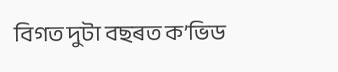বিগত দুটা বছৰত ক’ভিড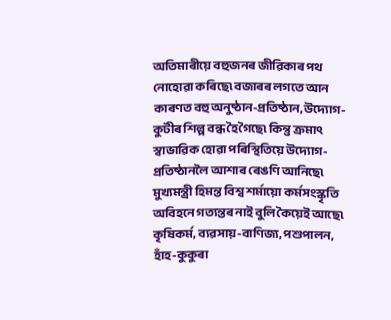অতিমাৰীয়ে বহুজনৰ জীৱিকাৰ পথ নোহোৱা কৰিছে৷ বজাৰৰ লগতে আন কাৰণত বহু অনুষ্ঠান-প্ৰতিষ্ঠান, উদ্যোগ-কুটীৰ শিল্প বন্ধ হৈ গৈছে৷ কিন্তু ক্ৰমাৎ স্বাভাৱিক হোৱা পৰিস্থিতিয়ে উদ্যোগ-প্ৰতিষ্ঠানলৈ আশাৰ ৰেঙণি আনিছে৷ মুখ্যমন্ত্ৰী হিমন্ত বিশ্ব শৰ্মায়ো কৰ্মসংস্কৃতি অবিহনে গত্যন্তৰ নাই বুলি কৈয়েই আছে৷ কৃষিকৰ্ম, ব্যৱসায়-বাণিজ্য, পশুপালন, হাঁহ-কুকুৰা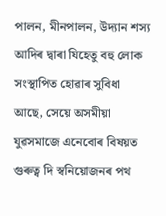পালন, মীনপালন, উদ্যান শস্য আদিৰ দ্বাৰা যিহেতু বহু লোক সংস্থাপিত হোৱাৰ সুবিধা আছে, সেয়ে অসমীয়া যুৱসমাজে এনেবোৰ বিষয়ত গুৰুত্ব দি স্বনিয়োজনৰ পথ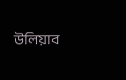উলিয়াব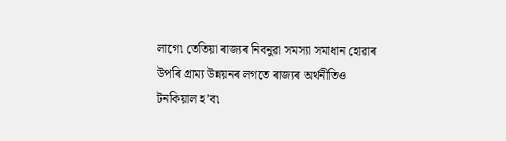লাগে৷ তেতিয়া ৰাজ্যৰ নিবনুৱা সমস্যা সমাধান হোৱাৰ উপৰি গ্ৰাম্য উন্নয়নৰ লগতে ৰাজ্যৰ অৰ্থনীতিও টনকিয়াল হ’ব৷